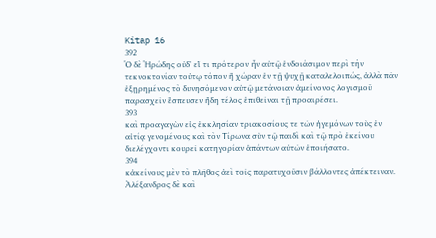Kitap 16
392
Ὁ δὲ Ἡρώδης οὐδʼ εἴ τι πρότερον ἦν αὐτῷ ἐνδοιάσιμον περὶ τὴν τεκνοκτονίαν τούτῳ τόπον ἢ χώραν ἐν τῇ ψυχῇ καταλελοιπώς, ἀλλὰ πᾶν ἐξῃρημένος τὸ δυνησόμενον αὐτῷ μετάνοιαν ἀμείνονος λογισμοῦ παρασχεῖν ἔσπευσεν ἤδη τέλος ἐπιθεῖναι τῇ προαιρέσει.
393
καὶ προαγαγὼν εἰς ἐκκλησίαν τριακοσίους τε τῶν ἡγεμόνων τοὺς ἐν αἰτίᾳ γενομένους καὶ τὸν Τίρωνα σὺν τῷ παιδὶ καὶ τῷ πρὸ ἐκείνου διελέγχοντι κουρεῖ κατηγορίαν ἁπάντων αὐτῶν ἐποιήσατο.
394
κἀκείνους μὲν τὸ πλῆθος ἀεὶ τοῖς παρατυχοῦσιν βάλλοντες ἀπέκτειναν. Ἀλέξανδρος δὲ καὶ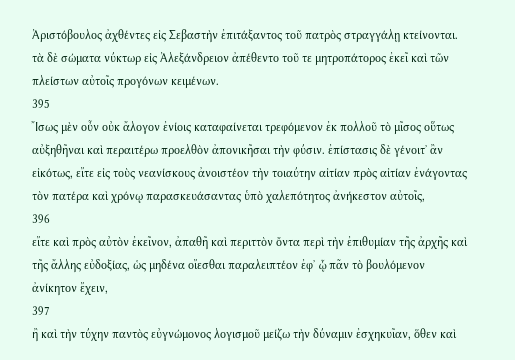Ἀριστόβουλος ἀχθέντες εἰς Σεβαστὴν ἐπιτάξαντος τοῦ πατρὸς στραγγάλῃ κτείνονται. τὰ δὲ σώματα νύκτωρ εἰς Ἀλεξάνδρειον ἀπέθεντο τοῦ τε μητροπάτορος ἐκεῖ καὶ τῶν πλείστων αὐτοῖς προγόνων κειμένων.
395
Ἴσως μὲν οὖν οὐκ ἄλογον ἐνίοις καταφαίνεται τρεφόμενον ἐκ πολλοῦ τὸ μῖσος οὕτως αὐξηθῆναι καὶ περαιτέρω προελθὸν ἀπονικῆσαι τὴν φύσιν. ἐπίστασις δὲ γένοιτʼ ἂν εἰκότως, εἴτε εἰς τοὺς νεανίσκους ἀνοιστέον τὴν τοιαύτην αἰτίαν πρὸς αἰτίαν ἐνάγοντας τὸν πατέρα καὶ χρόνῳ παρασκευάσαντας ὑπὸ χαλεπότητος ἀνήκεστον αὐτοῖς,
396
εἴτε καὶ πρὸς αὐτὸν ἐκεῖνον, ἀπαθῆ καὶ περιττὸν ὄντα περὶ τὴν ἐπιθυμίαν τῆς ἀρχῆς καὶ τῆς ἄλλης εὐδοξίας, ὡς μηδένα οἴεσθαι παραλειπτέον ἐφʼ ᾧ πᾶν τὸ βουλόμενον ἀνίκητον ἔχειν,
397
ἢ καὶ τὴν τύχην παντὸς εὐγνώμονος λογισμοῦ μείζω τὴν δύναμιν ἐσχηκυῖαν, ὅθεν καὶ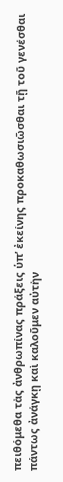πειθόμεθα τὰς ἀνθρωπίνας πράξεις ὑπʼ ἐκείνης προκαθωσιῶσθαι τῇ τοῦ γενέσθαι πάντως ἀνάγκῃ καὶ καλοῦμεν αὐτὴν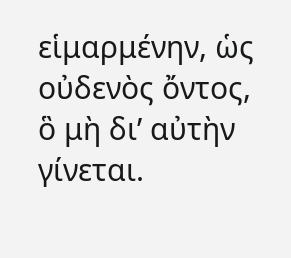εἱμαρμένην, ὡς οὐδενὸς ὄντος, ὃ μὴ διʼ αὐτὴν γίνεται.